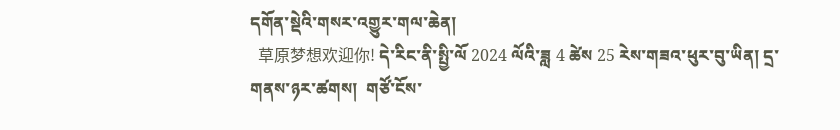དགོན་སྡེའི་གསར་འགྱུར་གལ་ཆེན།
  草原梦想欢迎你! དེ་རིང་ནི་སྤྱི་ལོ 2024 ལོའི་ཟླ 4 ཚེས 25 རེས་གཟའ་ཕུར་བུ་ཡིན། དྲ་གནས་ཉར་ཚགས།  གཙོ་ངོས་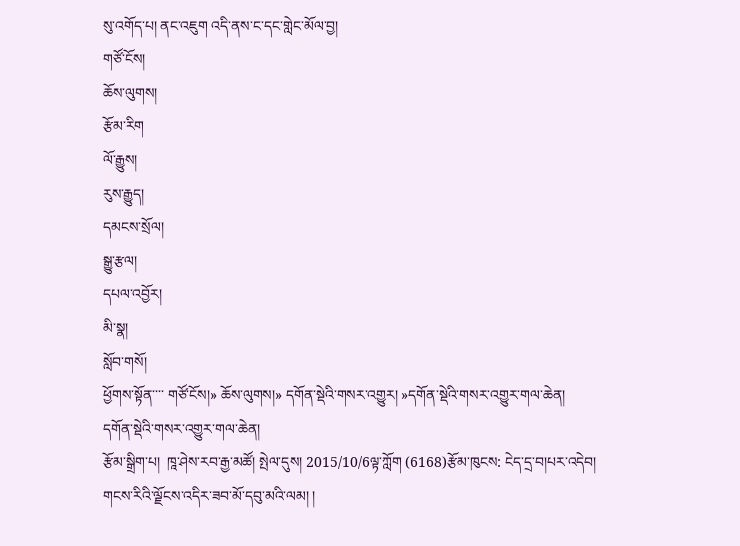སུ་འགོད་པ། ནང་འཇུག འདི་ནས་ང་དང་གླེང་མོལ་བྱ།
གཙོ་ངོས།
ཆོས་ལུགས།
རྩོམ་རིག
ལོ་རྒྱུས།
རུས་རྒྱུད།
དམངས་སྲོལ།
སྒྱུ་རྩལ།
དཔལ་འབྱོར།
མི་སྣ།
སློབ་གསོ།
ཕྱོགས་སྟོན་་་་ གཙོ་ངོས།» ཆོས་ལུགས།» དགོན་སྡེའི་གསར་འགྱུར། »དགོན་སྡེའི་གསར་འགྱུར་གལ་ཆེན།
དགོན་སྡེའི་གསར་འགྱུར་གལ་ཆེན།
རྩོམ་སྒྲིག་པ།  ཁཱ་ཤེས་རབ་རྒྱ་མཚོ། སྤེལ་དུས། 2015/10/6ལྟ་ཀློག (6168)རྩོམ་ཁུངས: ངེད་དྲ་བ།པར་འདེབ།
གངས་རིའི་ལྗོངས་འདིར་ཟབ་མོ་དབུ་མའི་ལམ། །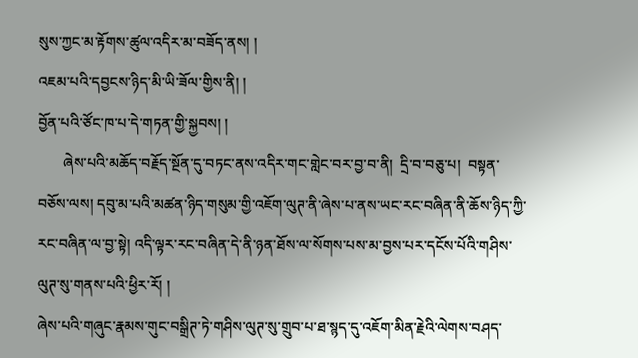སུས་ཀྱང་མ་རྟོགས་ཚུལ་འདིར་མ་བཟོད་ནས། །
འཇམ་པའི་དབྱངས་ཉིད་མི་ཡི་ཟོལ་གྱིས་ནི། །
བྱོན་པའི་ཙོང་ཁ་པ་དེ་གཏན་གྱི་སྐྱབས། །
       ཞེས་པའི་མཆོད་བརྗོད་སྔོན་དུ་བཏང་ནས་འདིར་གང་གླེང་བར་བྱ་བ་ནི།  དྲི་བ་བཅུ་པ།  བསྟན་བཅོས་ལས། དབུ་མ་པའི་མཚན་ཉིད་གསུམ་གྱི་འཇོག་ལུཊ་ནི་ཞེས་པ་ནས་ཡང་རང་བཞིན་ནི་ཆོས་ཉིད་ཀྱི་རང་བཞིན་ལ་བྱ་སྟེ། འདི་ལྟར་རང་བཞིན་དེ་ནི་ཉན་ཐོས་ལ་སོགས་པས་མ་བྱས་པར་དངོས་པོའི་གཤིས་ལུཊ་སུ་གནས་པའི་ཕྱིར་རོ། །
ཞེས་པའི་གཞུང་རྣམས་གུང་བསྒྲིཊ་ཏེ་གཤིས་ལུཊ་སུ་གྲུབ་པ་ཐ་སྙད་དུ་འཇོག་མིན་རྗེའི་ལེགས་བཤད་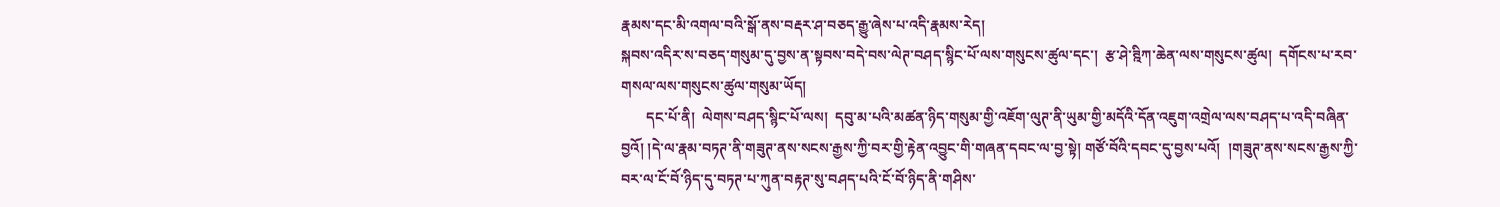རྣམས་དང་མི་འགལ་བའི་སྒོ་ནས་བརྡར་ཤ་བཅད་རྒྱུ་ཞེས་པ་འདི་རྣམས་རེད།
སྐབས་འདིར་ས་བཅད་གསུམ་དུ་བྱས་ན་སྟབས་བདེ་བས་ལེཊ་བཤད་སྙིང་པོ་ལས་གསུངས་ཚུལ་དང་།  རྩ་ཤེ་ཊྰིཀ་ཆེན་ལས་གསུངས་ཚུལ།  དགོངས་པ་རབ་གསལ་ལས་གསུངས་ཚུལ་གསུམ་ཡོད།
       དང་པོ་ནི།  ལེགས་བཤད་སྙིང་པོ་ལས།  དབུ་མ་པའི་མཚན་ཉིད་གསུམ་གྱི་འཇོག་ལུཊ་ནི་ཡུམ་གྱི་མདོའི་དོན་འཇུག་འགྲེལ་ལས་བཤད་པ་འདི་བཞིན་བྱའོ། །དེ་ལ་རྣམ་བཏཊ་ནི་གཟུཊ་ནས་སངས་རྒྱས་ཀྱི་བར་གྱི་རྟེན་འབྱུང་གི་གཞན་དབང་ལ་བྱ་སྟེ། གཙོ་བོའི་དབང་དུ་བྱས་པའོ།  །གཟུཊ་ནས་སངས་རྒྱས་ཀྱི་བར་ལ་ངོ་བོ་ཉིད་དུ་བཏཊ་པ་ཀུན་བརྟཊ་སུ་བཤད་པའི་ངོ་བོ་ཉིད་ནི་གཤིས་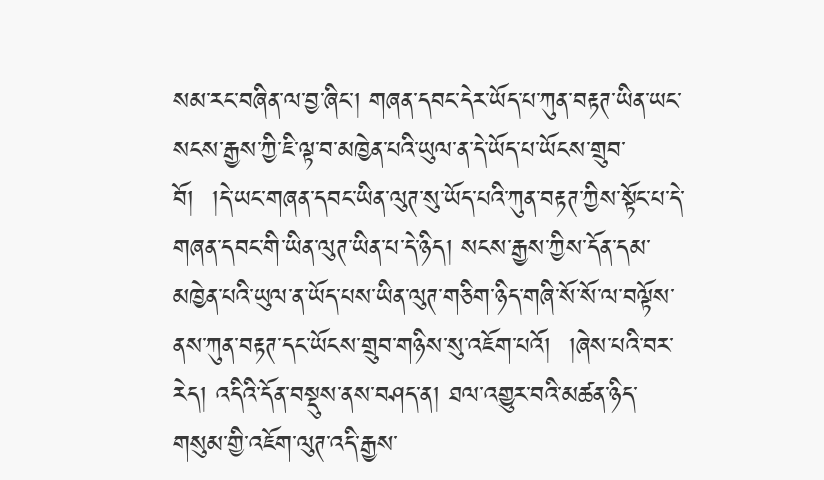སམ་རང་བཞིན་ལ་བྱ་ཞིང་། གཞན་དབང་དེར་ཡོད་པ་ཀུན་བརྟཊ་ཡིན་ཡང་སངས་རྒྱས་ཀྱི་ཇི་ལྟ་བ་མཁྱེན་པའི་ཡུལ་ན་དེ་ཡོད་པ་ཡོངས་གྲུབ་བོ།  །དེ་ཡང་གཞན་དབང་ཡིན་ལུཊ་སུ་ཡོད་པའི་ཀུན་བརྟཊ་ཀྱིས་སྟོང་པ་དེ་གཞན་དབང་གི་ཡིན་ལུཊ་ཡིན་པ་དེ་ཉིད། སངས་རྒྱས་ཀྱིས་དོན་དམ་མཁྱེན་པའི་ཡུལ་ན་ཡོད་པས་ཡིན་ལུཊ་གཅིག་ཉིད་གཞི་སོ་སོ་ལ་བལྟོས་ནས་ཀུན་བརྟཊ་དང་ཡོངས་གྲུབ་གཉིས་སུ་འཇོག་པའོ།  །ཞེས་པའི་བར་རེད། འདིའི་དོན་བསྡུས་ནས་བཤད་ན། ཐལ་འགྱུར་བའི་མཚན་ཉིད་གསུམ་གྱི་འཇོག་ལུཊ་འདི་རྒྱས་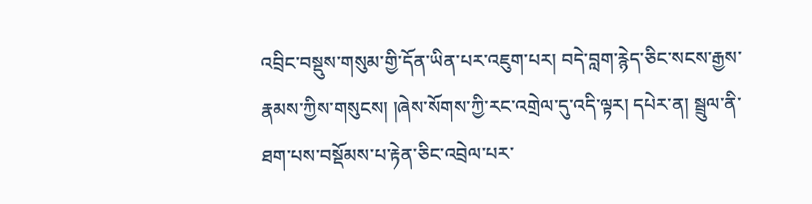འབྲིང་བསྡུས་གསུམ་གྱི་དོན་ཡིན་པར་འཇུག་པར། བདེ་བླག་རྙེད་ཅིང་སངས་རྒྱས་རྣམས་ཀྱིས་གསུངས། །ཞེས་སོགས་ཀྱི་རང་འགྲེལ་དུ་འདི་ལྟར། དཔེར་ན། སྦྲུལ་ནི་ཐག་པས་བསྡོམས་པ་རྟེན་ཅིང་འབྲེལ་པར་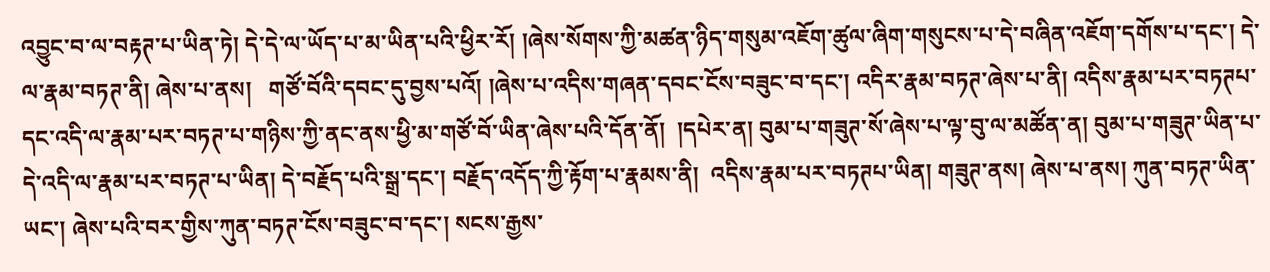འབྱུང་བ་ལ་བརྟཊ་པ་ཡིན་ཏེ། དེ་དེ་ལ་ཡོད་པ་མ་ཡིན་པའི་ཕྱིར་རོ། །ཞེས་སོགས་ཀྱི་མཚན་ཉིད་གསུམ་འཇོག་ཚུལ་ཞིག་གསུངས་པ་དེ་བཞིན་འཇོག་དགོས་པ་དང་། དེ་ལ་རྣམ་བཏཊ་ནི། ཞེས་པ་ནས།   གཙོ་བོའི་དབང་དུ་བྱས་པའོ། །ཞེས་པ་འདིས་གཞན་དབང་ངོས་བཟུང་བ་དང་། འདིར་རྣམ་བཏཊ་ཞེས་པ་ནི། འདིས་རྣམ་པར་བཏཊཔ་དང་འདི་ལ་རྣམ་པར་བཏཊ་པ་གཉིས་ཀྱི་ནང་ནས་ཕྱི་མ་གཙོ་བོ་ཡིན་ཞེས་པའི་དོན་ནོ།  །དཔེར་ན། བུམ་པ་གཟུཊ་སོ་ཞེས་པ་ལྟ་བུ་ལ་མཚོན་ན། བུམ་པ་གཟུཊ་ཡིན་པ་དེ་འདི་ལ་རྣམ་པར་བཏཊ་པ་ཡིན། དེ་བརྗོད་པའི་སྒྲ་དང་། བརྗོད་འདོད་ཀྱི་རྟོག་པ་རྣམས་ནི།  འདིས་རྣམ་པར་བཏཊཔ་ཡིན། གཟུཊ་ནས། ཞེས་པ་ནས། ཀུན་བཏཊ་ཡིན་ཡང་། ཞེས་པའི་བར་གྱིས་ཀུན་བཏཊ་ངོས་བཟུང་བ་དང་། སངས་རྒྱས་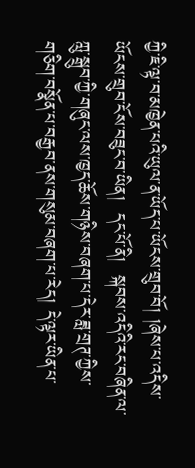ཀྱི་ཇི་ལྟ་བ་མཁྱེན་པའི་ཡུལ་ན་ཡོད་པ་ཡོངས་གྲུབ་བོ། །ཞེས་པ་འདིས་ཡོངས་གྲུབ་ངོས་བཟུང་བ་ཡིན།  དང་པོ་ནི།  སྐབས་འདིའི་རང་བཞིན་ལ་ཀླུ་སྒྲུབ་ཀྱི་གཞུང་ལས་ཁྱད་ཆོས་གཉིས་བཞག་པ་དེར་ཟླ་གྲཊ་ཀྱིས་གཅིག་བསྣོན་པ་བརྒྱབ་ནས་གསུམ་བཞག་པ་རེད། དེ་ལྟར་ཡིན་པ་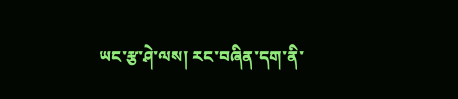ཡང་རྩ་ཤེ་ལས། རང་བཞིན་དག་ནི་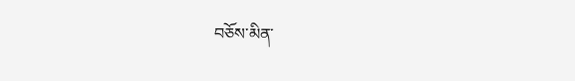བཅོས་མིན་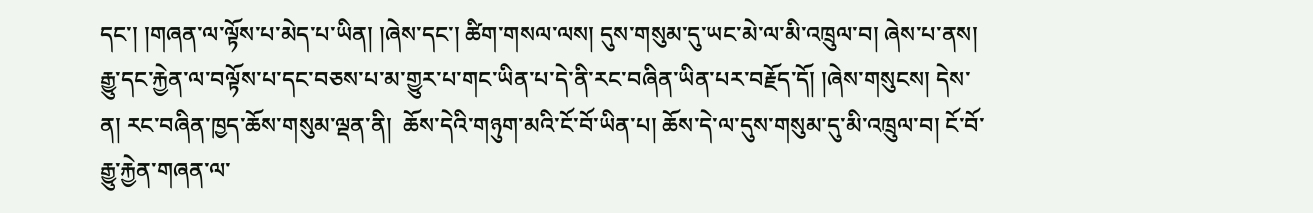དང་། །གཞན་ལ་ལྟོས་པ་མེད་པ་ཡིན། །ཞེས་དང་། ཚིག་གསལ་ལས། དུས་གསུམ་དུ་ཡང་མེ་ལ་མི་འཁྲུལ་བ། ཞེས་པ་ནས། རྒྱུ་དང་རྐྱེན་ལ་བལྟོས་པ་དང་བཅས་པ་མ་གྱུར་པ་གང་ཡིན་པ་དེ་ནི་རང་བཞིན་ཡིན་པར་བརྗོད་དོ། །ཞེས་གསུངས། དེས་ན། རང་བཞིན་ཁྱད་ཆོས་གསུམ་ལྡན་ནི།  ཆོས་དེའི་གཉུག་མའི་ངོ་བོ་ཡིན་པ། ཆོས་དེ་ལ་དུས་གསུམ་དུ་མི་འཁྲུལ་བ། ངོ་བོ་རྒྱུ་རྐྱེན་གཞན་ལ་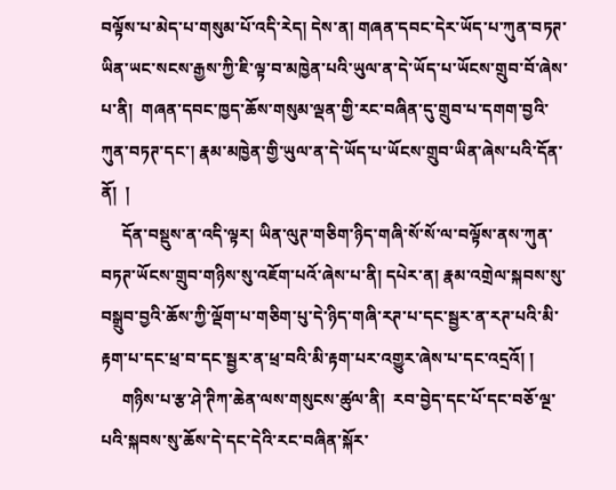བལྟོས་པ་མེད་པ་གསུམ་པོ་འདི་རེད། དེས་ན། གཞན་དབང་དེར་ཡོད་པ་ཀུན་བཏཊ་ཡིན་ཡང་སངས་རྒྱས་ཀྱི་ཇི་ལྟ་བ་མཁྱེན་པའི་ཡུལ་ན་དེ་ཡོད་པ་ཡོངས་གྲུབ་བོ་ཞེས་པ་ནི།  གཞན་དབང་ཁྱད་ཆོས་གསུམ་ལྡན་གྱི་རང་བཞིན་དུ་གྲུབ་པ་དགག་བྱའི་ཀུན་བཏཊ་དང་། རྣམ་མཁྱེན་གྱི་ཡུལ་ན་དེ་ཡོད་པ་ཡོངས་གྲུབ་ཡིན་ཞེས་པའི་དོན་ནོ།  །
     དོན་བསྡུས་ན་འདི་ལྟར། ཡིན་ལུཊ་གཅིག་ཉིད་གཞི་སོ་སོ་ལ་བལྟོས་ནས་ཀུན་བཏཊ་ཡོངས་གྲུབ་གཉིས་སུ་འཇོག་པའོ་ཞེས་པ་ནི། དཔེར་ན། རྣམ་འགྲེལ་སྐབས་སུ་བསྒྲུབ་བྱའི་ཆོས་ཀྱི་ལྡོག་པ་གཅིག་པུ་དེ་ཉིད་གཞི་རཊ་པ་དང་སྦྱར་ན་རཊ་པའི་མི་རྟག་པ་དང་ཕྲ་བ་དང་སྦྱར་ན་ཕྲ་བའི་མི་རྟག་པར་འགྱུར་ཞེས་པ་དང་འདྲའོ། །
     གཉིས་པ་རྩ་ཤེ་ཊིཀ་ཆེན་ལས་གསུངས་ཚུལ་ནི།  རབ་བྱེད་དང་པོ་དང་བཅོ་ལྔ་པའི་སྐབས་སུ་ཆོས་དེ་དང་དེའི་རང་བཞིན་སྐོར་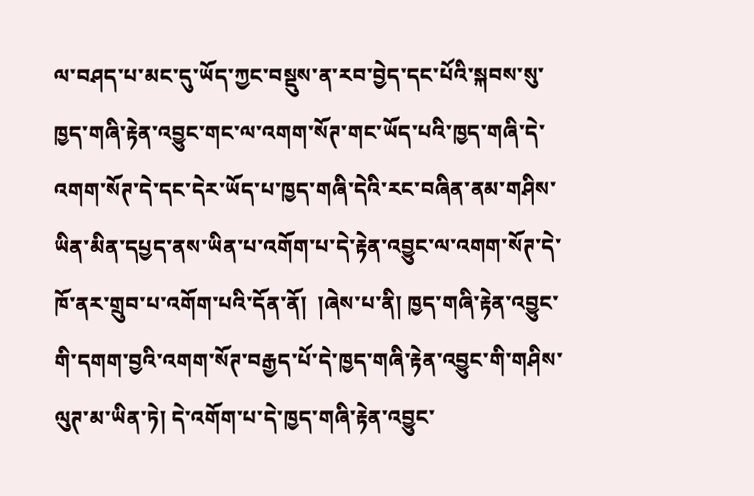ལ་བཤད་པ་མང་དུ་ཡོད་ཀྱང་བསྡུས་ན་རབ་བྱེད་དང་པོའི་སྐབས་སུ་ཁྱད་གཞི་རྟེན་འབྱུང་གང་ལ་འགག་སོཊ་གང་ཡོད་པའི་ཁྱད་གཞི་དེ་འགག་སོཊ་དེ་དང་དེར་ཡོད་པ་ཁྱད་གཞི་དེའི་རང་བཞིན་ནམ་གཤིས་ཡིན་མིན་དཔྱད་ནས་ཡིན་པ་འགོག་པ་དེ་རྟེན་འབྱུང་ལ་འགག་སོཊ་དེ་ཁོ་ནར་གྲུབ་པ་འགོག་པའི་དོན་ནོ།  །ཞེས་པ་ནི། ཁྱད་གཞི་རྟེན་འབྱུང་གི་དགག་བྱའི་འགག་སོཊ་བརྒྱད་པོ་དེ་ཁྱད་གཞི་རྟེན་འབྱུང་གི་གཤིས་ལུཊ་མ་ཡིན་ཏེ། དེ་འགོག་པ་དེ་ཁྱད་གཞི་རྟེན་འབྱུང་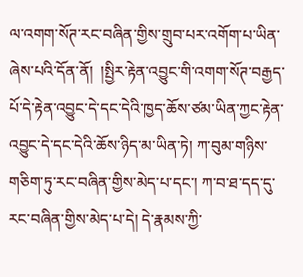ལ་འགག་སོཊ་རང་བཞིན་གྱིས་གྲུབ་པར་འགོག་པ་ཡིན་ཞེས་པའི་དོན་ནོ།  །སྤྱིར་རྟེན་འབྱུང་གི་འགག་སོཊ་བརྒྱད་པོ་དེ་རྟེན་འབྱུང་དེ་དང་དེའི་ཁྱད་ཆོས་ཙམ་ཡིན་ཀྱང་རྟེན་འབྱུང་དེ་དང་དེའི་ཆོས་ཉིད་མ་ཡིན་ཏེ། ཀ་བུམ་གཉིས་གཅིག་ཏུ་རང་བཞིན་གྱིས་མེད་པ་དང་། ཀ་བ་ཐ་དད་དུ་རང་བཞིན་གྱིས་མེད་པ་དེ། དེ་རྣམས་ཀྱི་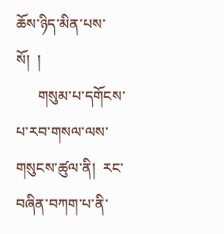ཆོས་ཉིད་མིན་པས་སོ།  །
      གསུམ་པ་དགོངས་པ་རབ་གསལ་ལས་གསུངས་ཚུལ་ནི།  རང་བཞིན་བཀག་པ་ནི་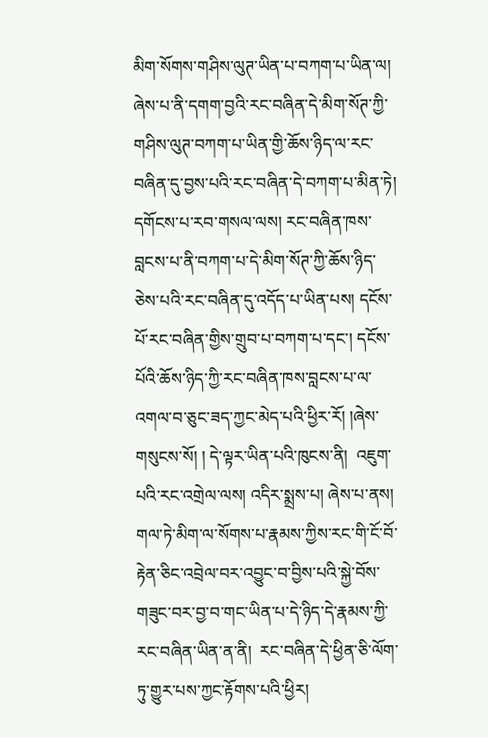མིག་སོགས་གཤིས་ལུཊ་ཡིན་པ་བཀག་པ་ཡིན་ལ། ཞེས་པ་ནི་དགག་བྱའི་རང་བཞིན་དེ་མིག་སོཊ་ཀྱི་གཤིས་ལུཊ་བཀག་པ་ཡིན་གྱི་ཆོས་ཉིད་ལ་རང་བཞིན་དུ་བྱས་པའི་རང་བཞིན་དེ་བཀག་པ་མིན་ཏེ།  དགོངས་པ་རབ་གསལ་ལས། རང་བཞིན་ཁས་བླངས་པ་ནི་བཀག་པ་དེ་མིག་སོཊ་ཀྱི་ཆོས་ཉིད་ཅེས་པའི་རང་བཞིན་དུ་འདོད་པ་ཡིན་པས། དངོས་པོ་རང་བཞིན་གྱིས་གྲུབ་པ་བཀག་པ་དང་། དངོས་པོའི་ཆོས་ཉིད་ཀྱི་རང་བཞིན་ཁས་བླངས་པ་ལ་འགལ་བ་ཅུང་ཟད་ཀྱང་མེད་པའི་ཕྱིར་རོ། །ཞེས་གསུངས་སོ། ། དེ་ལྟར་ཡིན་པའི་ཁུངས་ནི།  འཇུག་པའི་རང་འགྲེལ་ལས། འདིར་སྨྲས་པ། ཞེས་པ་ནས། གལ་ཏེ་མིག་ལ་སོགས་པ་རྣམས་ཀྱིས་རང་གི་ངོ་བོ་རྟེན་ཅིང་འབྲེལ་བར་འབྱུང་བ་བྱིས་པའི་སྐྱེ་བོས་གཟུང་བར་བྱ་བ་གང་ཡིན་པ་དེ་ཉིད་དེ་རྣམས་ཀྱི་རང་བཞིན་ཡིན་ན་ནི།  རང་བཞིན་དེ་ཕྱིན་ཅི་ལོག་ཏུ་གྱུར་པས་ཀྱང་རྟོགས་པའི་ཕྱིར།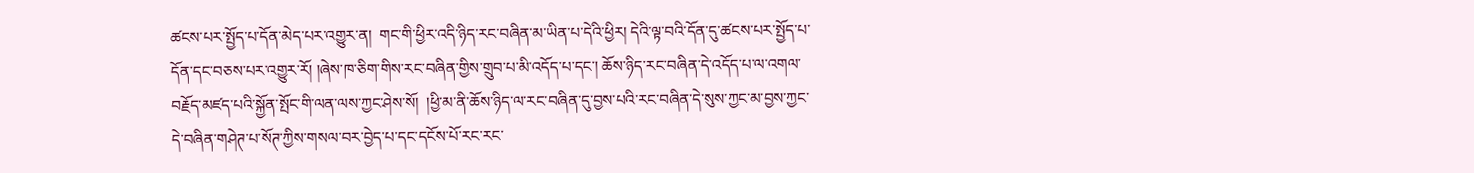ཚངས་པར་སྤྱོད་པ་དོན་མེད་པར་འགྱུར་ན།  གང་གི་ཕྱིར་འདི་ཉིད་རང་བཞིན་མ་ཡིན་པ་དེའི་ཕྱིར། དེའི་ལྟ་བའི་དོན་དུ་ཚངས་པར་སྤྱོད་པ་དོན་དང་བཅས་པར་འགྱུར་རོ། །ཞེས་ཁ་ཅིག་གིས་རང་བཞིན་གྱིས་གྲུབ་པ་མི་འདོད་པ་དང་། ཆོས་ཉིད་རང་བཞིན་དེ་འདོད་པ་ལ་འགལ་བརྗོད་མཛད་པའི་སྐྱོན་སྤོང་གི་ལན་ལས་ཀྱང་ཤེས་སོ།  །ཕྱི་མ་ནི་ཆོས་ཉིད་ལ་རང་བཞིན་དུ་བྱས་པའི་རང་བཞིན་དེ་སུས་ཀྱང་མ་བྱས་ཀྱང་དེ་བཞིན་གཤེཊ་པ་སོཊ་ཀྱིས་གསལ་བར་བྱེད་པ་དང་དངོས་པོ་རང་རང་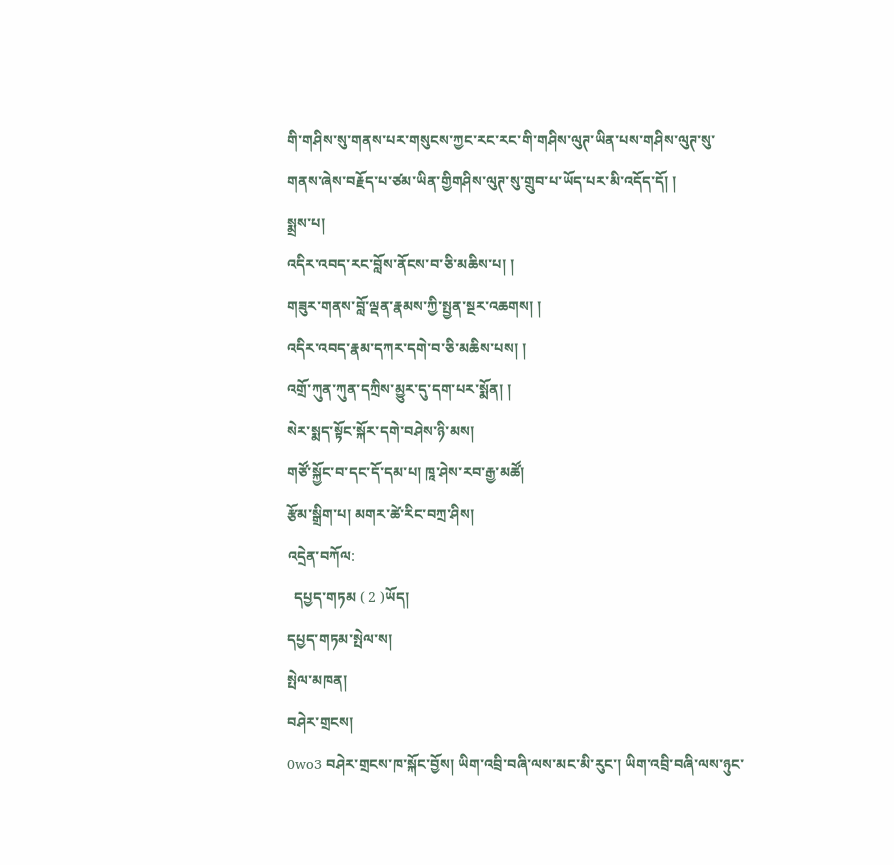གི་གཤིས་སུ་གནས་པར་གསུངས་ཀྱང་རང་རང་གི་གཤིས་ལུཊ་ཡིན་པས་གཤིས་ལུཊ་སུ་གནས་ཞེས་བརྗོད་པ་ཙམ་ཡིན་གྱིགཤིས་ལུཊ་སུ་གྲུབ་པ་ཡོད་པར་མི་འདོད་དོ། །
སྨྲས་པ།
འདིར་འབད་རང་བློས་ནོངས་བ་ཅི་མཆིས་པ། །
གཟུར་གནས་བློ་ལྡན་རྣམས་ཀྱི་སྤྱན་སྔར་འཆགས། །
འདིར་འབད་རྣམ་དཀར་དགེ་བ་ཅི་མཆིས་པས། །
འགྲོ་ཀུན་ཀུན་དཀྲིས་མྱུར་དུ་དག་པར་སྨོན། །
སེར་སྨད་སྟོང་སྐོར་དགེ་བཤེས་ཉི་མས།
གཙོ་སྐྱོང་བ་དང་དོ་དམ་པ། ཁཱ་ཤེས་རབ་རྒྱ་མཚོ།
རྩོམ་སྒྲིག་པ། མགར་ཚེ་རིང་བཀྲ་ཤིས།
འདྲེན་བཀོལ:
  དཔྱད་གཏམ ( 2 )ཡོད།
དཔྱད་གཏམ་སྤེལ་ས།
སྤེལ་མཁན།
བཤེར་གྲངས།
0wo3 བཤེར་གྲངས་ཁ་སྐོང་བྱོས། ཡིག་འབྲི་བཞི་ལས་མང་མི་རུང་། ཡིག་འབྲི་བཞི་ལས་ཉུང་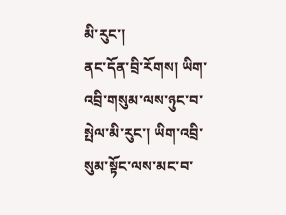མི་རུང་།
ནང་དོན་བྲི་རོགས། ཡིག་འབྲི་གསུམ་ལས་ཉུང་བ་སྤེལ་མི་རུང་། ཡིག་འབྲི་སུམ་སྟོང་ལས་མང་བ་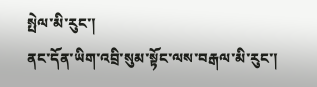སྤེལ་མི་རུང་།
ནང་དོན་ཡིག་འབྲི་སུམ་སྟོང་ལས་བརྒལ་མི་རུང་།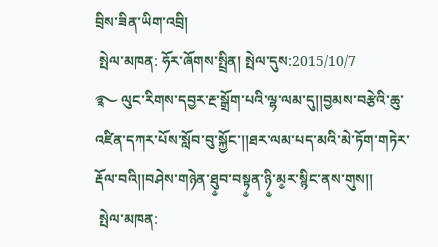བྲིས་ཟིན་ཡིག་འབྲི།
 སྤེལ་མཁན: ཧོར་ཞོགས་སྤྲིན། སྤེལ་དུས:2015/10/7
࿐ ལུང་རིགས་དབྱར་རྔ་སྒྲོག་པའི་ལྷ་ལམ་དུ།།བྱམས་བརྩེའི་ཆུ་འཛིན་དཀར་པོས་སློབ་བུ་སྐྱོང་།།ཐར་ལམ་པད་མའི་མེ་ཏོག་གཏེར་རྡོལ་བའི།།བཤེས་གཉེན་ཐུ༵བ་བསྟ༵ན་ཉི༵་མ༵ར་སྙིང་ནས་གུས།།
 སྤེལ་མཁན: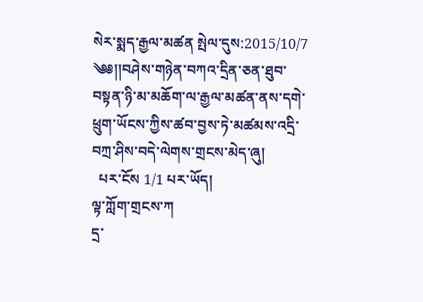སེར་སྨད་རྒྱལ་མཚན སྤེལ་དུས:2015/10/7
༄༅།།བཤེས་གཉེན་བཀའ་དྲིན་ཅན་ཐུབ་བསྟན་ཉི་མ་མཆོག་ལ་རྒྱལ་མཚན་ནས་དགེ་ཕྲུག་ཡོངས་ཀྱིས་ཚབ་བྱས་ཏེ་མཚམས་འདྲི་བཀྲ་ཤིས་བདེ་ལེགས་གྲངས་མེད་ཞུ།
  པར་ངོས 1/1 པར་ཡོད།
ལྟ་ཀློག་གྲངས་ཀ
དྲ་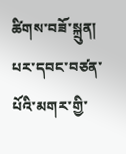ཚིགས་བཟོ་སྐྲུན།
པར་དབང་བཙན་པོའི་མགར་གྱི་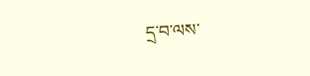དྲ་བ་ལས་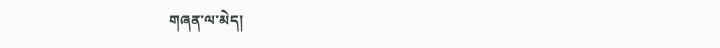གཞན་ལ་མེད།